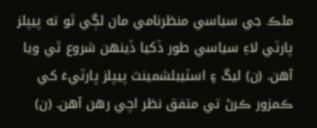ملڪ جي سياسي منظرنامي مان لڳي ٿو ته پيپلز پارٽي لاءِ سياسي طور ڏکيا ڏينهن شروع ٿي ويا آهن. (ن) ليگ ۽ اسٽيبلشمينٽ پيپلز پارٽيءَ کي ڪمزور ڪرڻ تي متفق نظر اچي رهن آهن. (ن)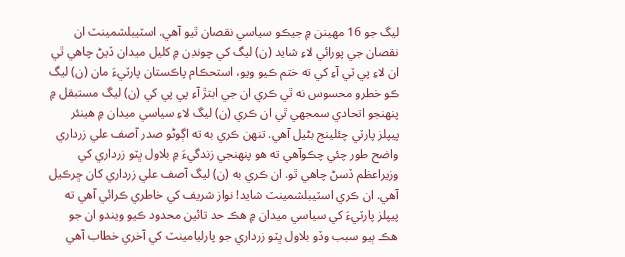ليگ جو 16 مهينن ۾ جيڪو سياسي نقصان ٿيو آهي. اسٽيبلشمينٽ ان نقصان جي پورائي لاءِ شايد (ن) ليگ کي چونڊن ۾ کليل ميدان ڏيڻ چاهي ٿي ان لاءِ پي ٽي آءِ کي ته ختم ڪيو ويو، استحڪام پاڪستان پارٽيءَ مان (ن) ليگ ڪو خطرو محسوس نه ٿي ڪري ان جي ابتڙ آءِ پي پي کي (ن) ليگ مستبقل ۾ پنهنجو اتحادي سمجهي ٿي ان ڪري (ن) ليگ لاءِ سياسي ميدان ۾ هينئر پيپلز پارٽي چئلينج بڻيل آهي. تنهن ڪري به ته اڳوڻو صدر آصف علي زرداري واضح طور چئي چڪوآهي ته هو پنهنجي زندگيءَ ۾ بلاول ڀٽو زرداري کي وزيراعظم ڏسڻ چاهي ٿو. ان ڪري به (ن) ليگ آصف علي زرداري کان ڇرڪيل آهي. ان ڪري اسٽيبلشمينٽ شايد! نواز شريف کي خاطري ڪرائي آهي ته پيپلز پارٽيءَ کي سياسي ميدان ۾ هڪ حد تائين محدود ڪيو ويندو ان جو هڪ ٻيو سبب وڏو بلاول ڀٽو زرداري جو پارليامينٽ کي آخري خطاب آهي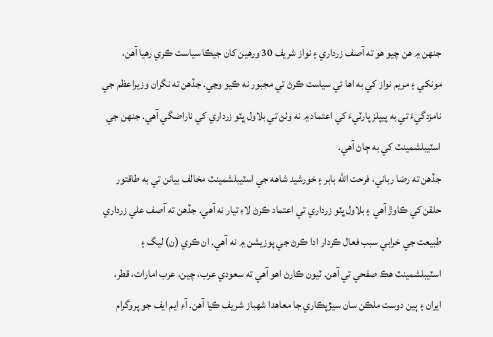جنهن ۾ هن چيو هو ته آصف زرداري ۽ نواز شريف 30 ورهين کان جيڪا سياست ڪري رهيا آهن، مونکي ۽ مريم نواز کي به اها ئي سياست ڪرڻ تي مجبور نه ڪيو وڃي. جڏهن ته نگران وزيراعظم جي نامزدگيءَ تي به پيپلز پارٽيءَ کي اعتماد ۾ نه وٺڻ تي بلاول ڀٽو زرداري کي ناراضگي آهي. جنهن جي اسٽيبلشمينٽ کي به ڄاڻ آهي.
جڏهن ته رضا رباني، فرحت الله بابر ۽ خورشيد شاهه جي اسٽيبلشمينٽ مخالف بيانن تي به طاقتور حلقن کي ڪاوڙ آهي ۽ بلاول ڀٽو زرداري تي اعتماد ڪرڻ لاءِ تيار نه آهي. جڏهن ته آصف علي زرداري طبيعت جي خرابي سبب فعال ڪردار ادا ڪرڻ جي پوزيشن ۾ نه آهي. ان ڪري (ن) ليگ ۽ اسٽيبلشمينٽ هڪ صفحي تي آهن. ٽيون ڪارڻ اهو آهي ته سعودي عرب، چين، عرب امارات، قطر، ايران ۽ ٻين دوست ملڪن سان سيڙپڪاري جا معاهدا شهباز شريف ڪيا آهن. آءِ ايم ايف جو پروگرام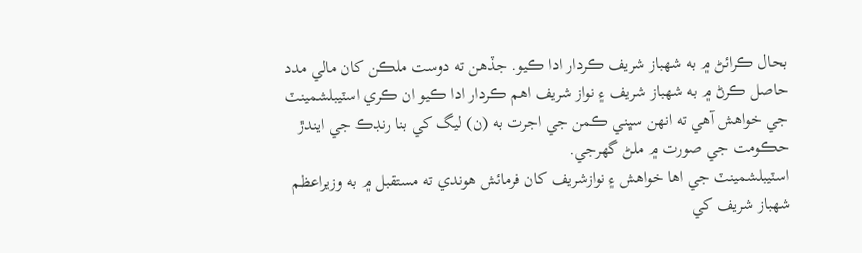بحال ڪرائڻ ۾ به شهباز شريف ڪردار ادا ڪيو. جڏهن ته دوست ملڪن کان مالي مدد حاصل ڪرڻ ۾ به شهباز شريف ۽ نواز شريف اهم ڪردار ادا ڪيو ان ڪري اسٽيبلشمينٽ جي خواهش آهي ته انهن سڀني ڪمن جي اجرت به (ن) ليگ کي بنا رنڊڪ جي ايندڙ حڪومت جي صورت ۾ ملڻ گهرجي.
اسٽيبلشمينٽ جي اها خواهش ۽ نوازشريف کان فرمائش هوندي ته مستقبل ۾ به وزيراعظم شهباز شريف کي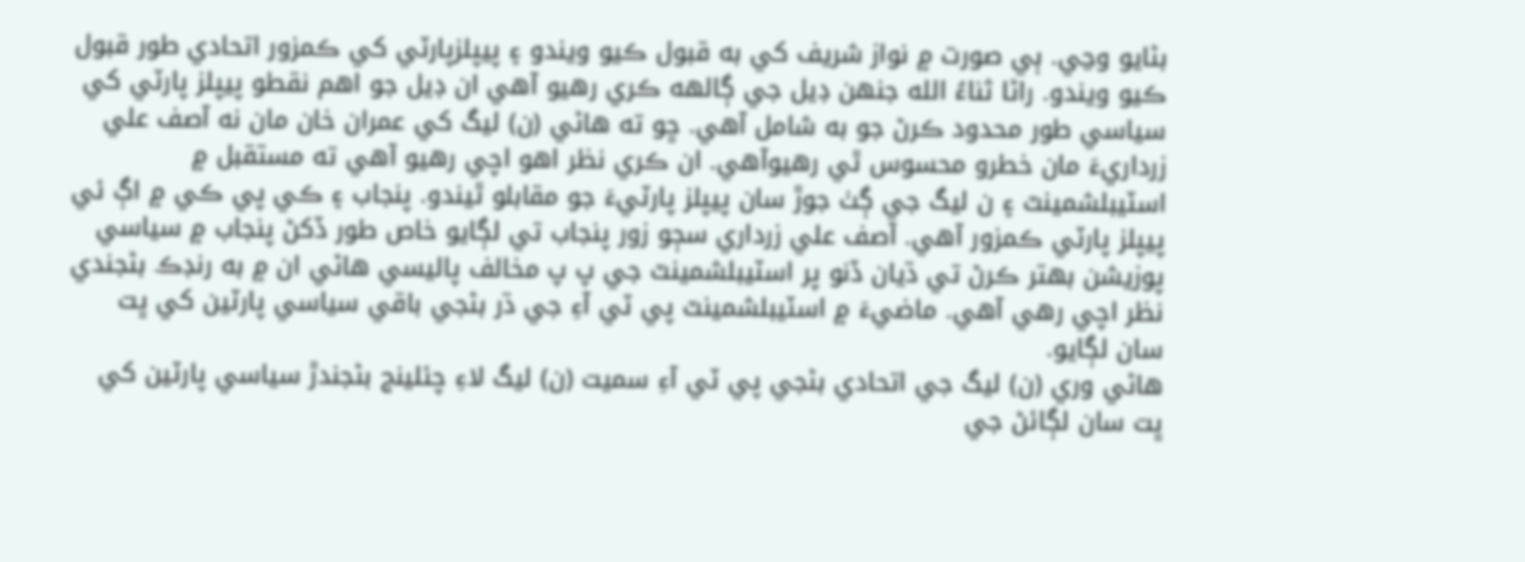بڻايو وڃي. ٻي صورت ۾ نواز شريف کي به قبول ڪيو ويندو ۽ پيپلزپارٽي کي ڪمزور اتحادي طور قبول ڪيو ويندو. راڻا ثناءُ الله جنهن ڊيل جي ڳالهه ڪري رهيو آهي ان ڊيل جو اهم نقطو پيپلز پارٽي کي سياسي طور محدود ڪرڻ جو به شامل آهي. ڇو ته هاڻي (ن) ليگ کي عمران خان مان نه آصف علي زرداريءَ مان خطرو محسوس ٿي رهيوآهي. ان ڪري نظر اهو اچي رهيو آهي ته مستقبل ۾ اسٽيبلشمينٽ ۽ ن ليگ جي ڳٺ جوڙ سان پيپلز پارٽيءَ جو مقابلو ٿيندو. پنجاب ۽ ڪي پي ڪي ۾ اڳ ئي پيپلز پارٽي ڪمزور آهي. آصف علي زرداري سڄو زور پنجاب تي لڳايو خاص طور ڏکڻ پنجاب ۾ سياسي پوزيشن بهتر ڪرڻ تي ڌيان ڏنو پر اسٽيبلشمينٽ جي پ پ مخالف پاليسي هاڻي ان ۾ به رنڊڪ بڻجندي نظر اچي رهي آهي. ماضيءَ ۾ اسٽيبلشمينٽ پي ٽي آءِ جي ڌر بڻجي باقي سياسي پارٽين کي ڀت سان لڳايو.
هاڻي وري (ن) ليگ جي اتحادي بڻجي پي ٽي آءِ سميت (ن) ليگ لاءِ چئلينج بڻجندڙ سياسي پارٽين کي ڀت سان لڳائڻ جي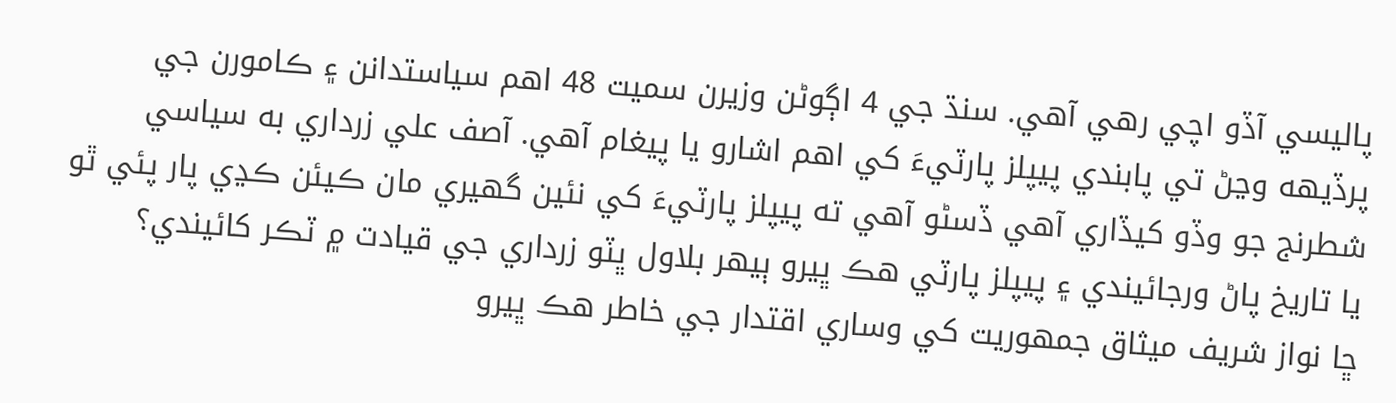پاليسي آڏو اچي رهي آهي. سنڌ جي 4 اڳوڻن وزيرن سميت 48 اهم سياستدانن ۽ ڪامورن جي پرڏيهه وڃڻ تي پابندي پيپلز پارٽيءَ کي اهم اشارو يا پيغام آهي. آصف علي زرداري به سياسي شطرنج جو وڏو کيڏاري آهي ڏسڻو آهي ته پيپلز پارٽيءَ کي نئين گهيري مان ڪيئن ڪڍي پار پئي ٿو يا تاريخ پاڻ ورجائيندي ۽ پيپلز پارٽي هڪ ڀيرو ٻيهر بلاول ڀٽو زرداري جي قيادت ۾ ٽڪر کائيندي؟
ڇا نواز شريف ميثاق جمهوريت کي وساري اقتدار جي خاطر هڪ ڀيرو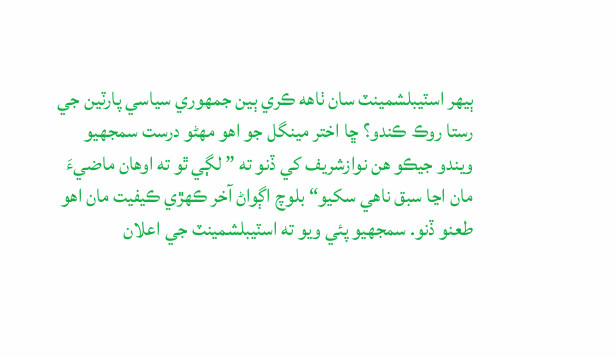ٻيهر اسٽيبلشمينٽ سان ٺاهه ڪري ٻين جمهوري سياسي پارٽين جي رستا روڪ ڪندو؟ ڇا اختر مينگل جو اهو مهڻو درست سمجهيو ويندو جيڪو هن نوازشريف کي ڏنو ته ” لڳي ٿو ته اوهان ماضيءَ مان اڃا سبق ناهي سکيو“ بلوچ اڳواڻ آخر ڪهڙي ڪيفيت مان اهو طعنو ڏنو. سمجهيو پئي ويو ته اسٽيبلشمينٽ جي اعلان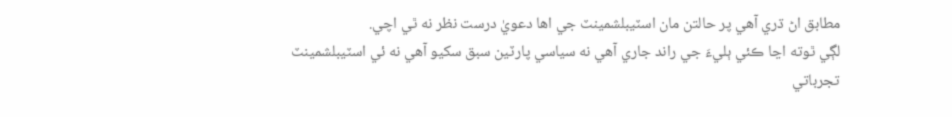مطابق اڻ ڌري آهي پر حالتن مان اسٽيبلشمينٽ جي اها دعويٰ درست نظر نه ٿي اچي.
لڳي ٿوته اڃا ڪئي ٻليءَ جي راند جاري آهي نه سياسي پارٽين سبق سکيو آهي نه ئي اسٽيبلشمينٽ تجرباتي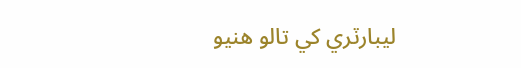ليبارٽري کي تالو هنيو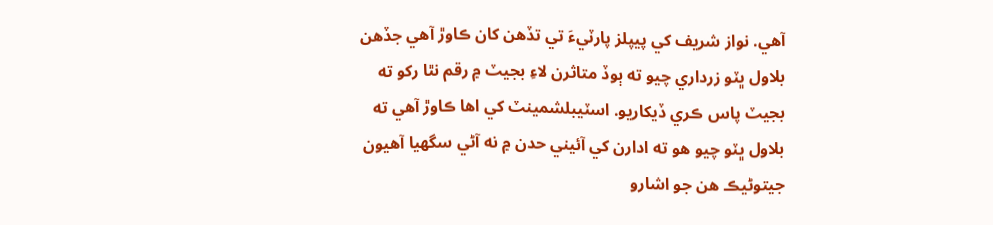آهي. نواز شريف کي پيپلز پارٽيءَ تي تڏهن کان ڪاوڙ آهي جڏهن بلاول ڀٽو زرداري چيو ته ٻوڏ متاثرن لاءِ بجيٽ ۾ رقم نٿا رکو ته بجيٽ پاس ڪري ڏيکاريو. اسٽيبلشمينٽ کي اها ڪاوڙ آهي ته بلاول ڀٽو چيو هو ته ادارن کي آئيني حدن ۾ نه آڻي سگهيا آهيون جيتوڻيڪ هن جو اشارو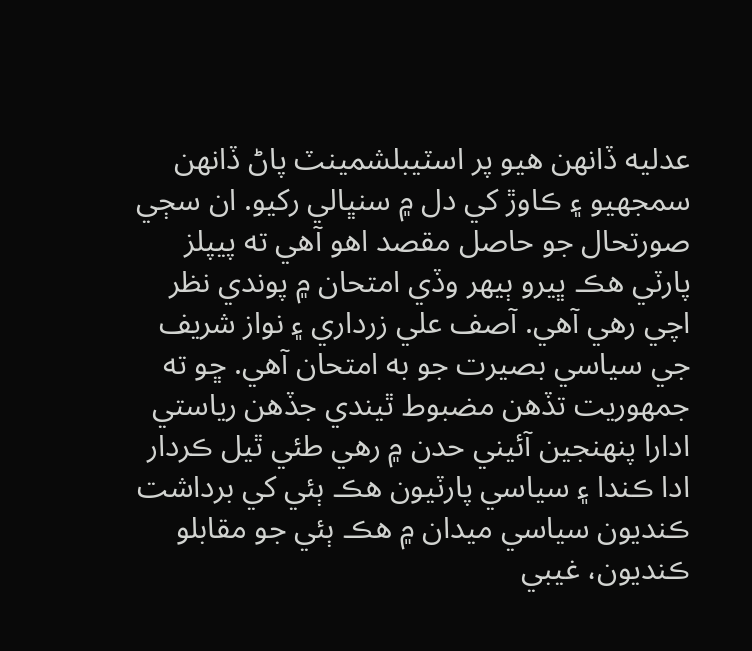عدليه ڏانهن هيو پر اسٽيبلشمينٽ پاڻ ڏانهن سمجهيو ۽ ڪاوڙ کي دل ۾ سنڀالي رکيو. ان سڄي صورتحال جو حاصل مقصد اهو آهي ته پيپلز پارٽي هڪ ڀيرو ٻيهر وڏي امتحان ۾ پوندي نظر اچي رهي آهي. آصف علي زرداري ۽ نواز شريف جي سياسي بصيرت جو به امتحان آهي. ڇو ته جمهوريت تڏهن مضبوط ٿيندي جڏهن رياستي ادارا پنهنجين آئيني حدن ۾ رهي طئي ٿيل ڪردار ادا ڪندا ۽ سياسي پارٽيون هڪ ٻئي کي برداشت ڪنديون سياسي ميدان ۾ هڪ ٻئي جو مقابلو ڪنديون، غيبي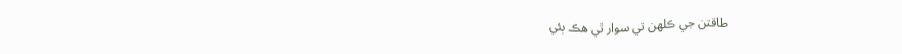طاقتن جي ڪلهن تي سوار ٿي هڪ ٻئي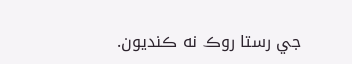جي رستا روڪ نه ڪنديون.